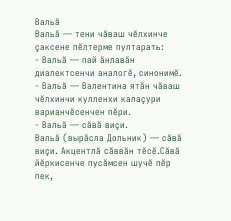Вальă
Вальă — тени чăваш чĕлхинче çаксене пĕлтерме пултарать:
- Вальă — пай ăнлавăн диалектсенчи аналогĕ, синонимĕ.
- Вальă — Валентина ятăн чăваш чĕлхинчи кулленхи калаçури варианчĕсенчен пĕри.
- Вальă — сăвă виçи.
Вальă (вырăсла Дольник) — сăвă виçи. Акцентлă сăввăн тĕсĕ.Сăвă йĕркисенче пусăмсен шучĕ пĕр пек,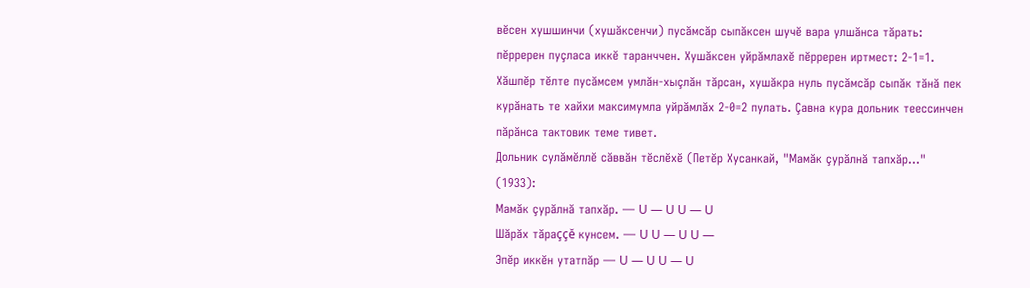вĕсен хушшинчи (хушăксенчи) пусăмсăр сыпăксен шучĕ вара улшăнса тăрать: пĕрререн пуçласа иккĕ таранччен. Хушăксен уйрăмлахĕ пĕрререн иртмест: 2-1=1. Хăшпĕр тĕлте пусăмсем умлăн-хыçлăн тăрсан, хушăкра нуль пусăмсăр сыпăк тăнă пек курăнать те хайхи максимумла уйрăмлăх 2-0=2 пулать. Çавна кура дольник теессинчен пăрăнса тактовик теме тивет.
Дольник сулăмĕллĕ сăввăн тĕслĕхĕ (Петĕр Хусанкай, "Мамăк çурăлнă тапхăр..." (1933):
Мамăк çурăлнă тапхăр. — U — U U — U
Шăрăх тăраççĕ кунсем. — U U — U U —
Эпĕр иккĕн утатпăр — U — U U — U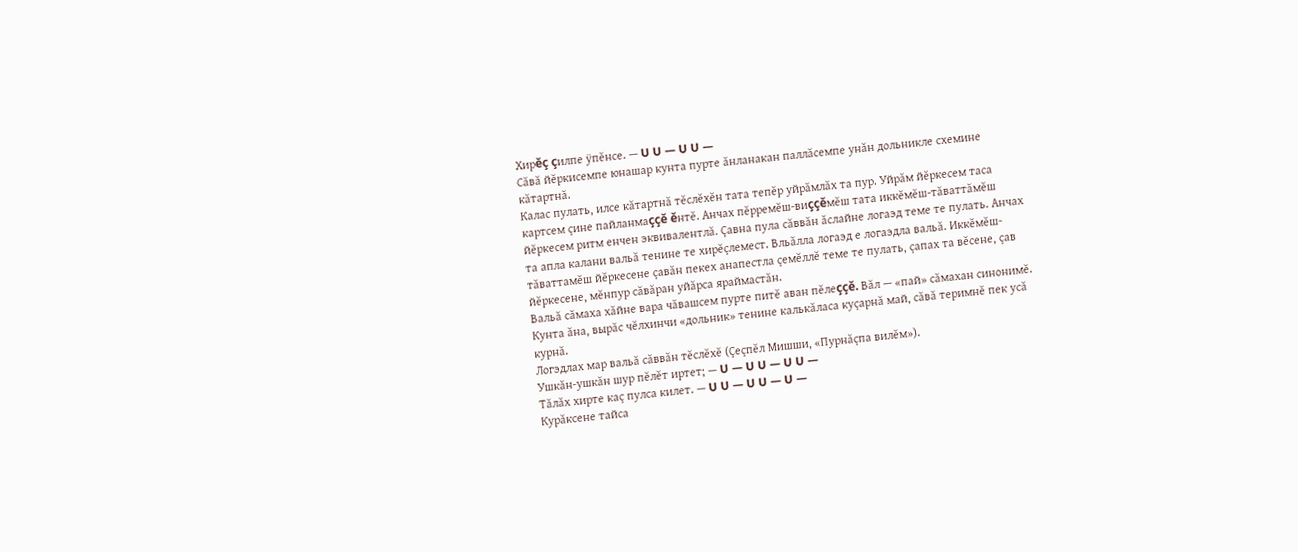Хирĕç çилпе ÿпĕнсе. — U U — U U —
Сăвă йĕркисемпе юнашар кунта пурте ăнланакан паллăсемпе унăн дольникле схемине кăтартнă.
Калас пулать, илсе кăтартнă тĕслĕхĕн тата тепĕр уйрăмлăх та пур. Уйрăм йĕркесем таса картсем çине пайланмаççĕ ĕнтĕ. Анчах пĕрремĕш-виççĕмĕш тата иккĕмĕш-тăваттăмĕш йĕркесем ритм енчен эквивалентлă. Çавна пула сăввăн ăслайне логаэд теме те пулать. Анчах та апла калани вальă тенине те хирĕçлемест. Вльăлла логаэд е логаэдла вальă. Иккĕмĕш-тăваттамĕш йĕркесене çавăн пекех анапестла çемĕллĕ теме те пулать, çапах та вĕсене, çав йĕркесене, мĕнпур сăвăран уйăрса яраймастăн.
Вальă сăмаха хăйне вара чăвашсем пурте питĕ аван пĕлеççĕ. Вăл — «пай» сăмахан синонимĕ. Кунта ăна, вырăс чĕлхинчи «дольник» тенине калькăласа куçарнă май, сăвă теримнĕ пек усă курнă.
Логэдлах мар вальă сăввăн тĕслĕхĕ (Çеçпĕл Мишши, «Пурнăçпа вилĕм»).
Ушкăн-ушкăн шур пĕлĕт иртет; — U — U U — U U —
Тăлăх хирте каç пулса килет. — U U — U U — U —
Курăксене тайса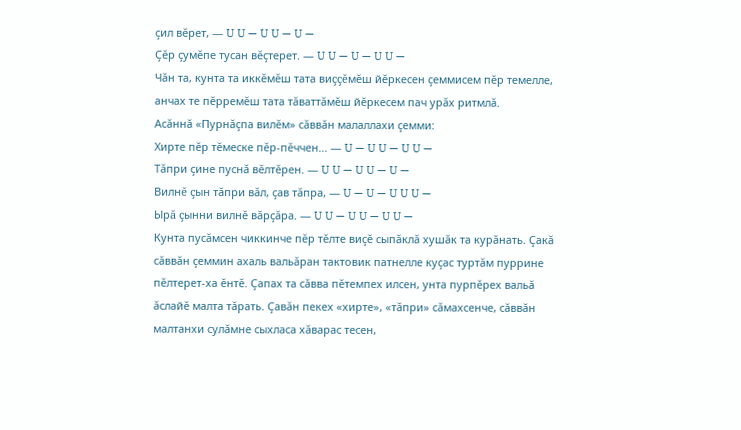çил вĕрет, — U U — U U — U —
Çĕр çумĕпе тусан вĕçтерет. — U U — U — U U —
Чăн та, кунта та иккĕмĕш тата виççĕмĕш йĕркесен çеммисем пĕр темелле, анчах те пĕрремĕш тата тăваттăмĕш йĕркесем пач урăх ритмлă.
Асăннă «Пурнăçпа вилĕм» сăввăн малаллахи çемми:
Хирте пĕр тĕмеске пĕр-пĕччен... — U — U U — U U —
Тăпри çине пуснă вĕлтĕрен. — U U — U U — U —
Вилнĕ çын тăпри вăл, çав тăпра, — U — U — U U U —
Ырă çынни вилнĕ вăрçăра. — U U — U U — U U —
Кунта пусăмсен чиккинче пĕр тĕлте виçĕ сыпăклă хушăк та курăнать. Çакă сăввăн çеммин ахаль вальăран тактовик патнелле куçас туртăм пуррине пĕлтерет-ха ĕнтĕ. Çапах та сăвва пĕтемпех илсен, унта пурпĕрех вальă ăслайĕ малта тăрать. Çавăн пекех «хирте», «тăпри» сăмахсенче, сăввăн малтанхи сулăмне сыхласа хăварас тесен,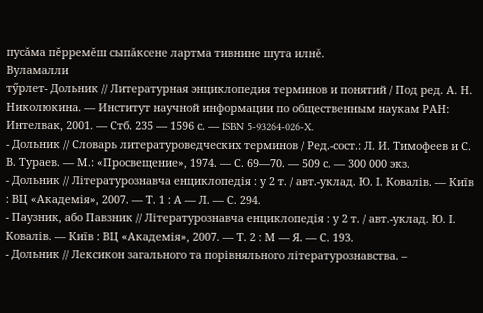пусăма пĕрремĕш сыпăксене лартма тивнине шута илнĕ.
Вуламалли
тӳрлет- Дольник // Литературная энциклопедия терминов и понятий / Под ред. А. Н. Николюкина. — Институт научной информации по общественным наукам РАН: Интелвак, 2001. — Стб. 235 — 1596 с. — ISBN 5-93264-026-X.
- Дольник // Словарь литературоведческих терминов / Ред.-сост.: Л. И. Тимофеев и С. В. Тураев. — М.: «Просвещение», 1974. — С. 69—70. — 509 с. — 300 000 экз.
- Дольник // Літературознавча енциклопедія : у 2 т. / авт.-уклад. Ю. І. Ковалів. — Київ : ВЦ «Академія», 2007. — Т. 1 : А — Л. — С. 294.
- Паузник, або Павзник // Літературознавча енциклопедія : у 2 т. / авт.-уклад. Ю. І. Ковалів. — Київ : ВЦ «Академія», 2007. — Т. 2 : М — Я. — С. 193.
- Дольник // Лексикон загального та порівняльного літературознавства. –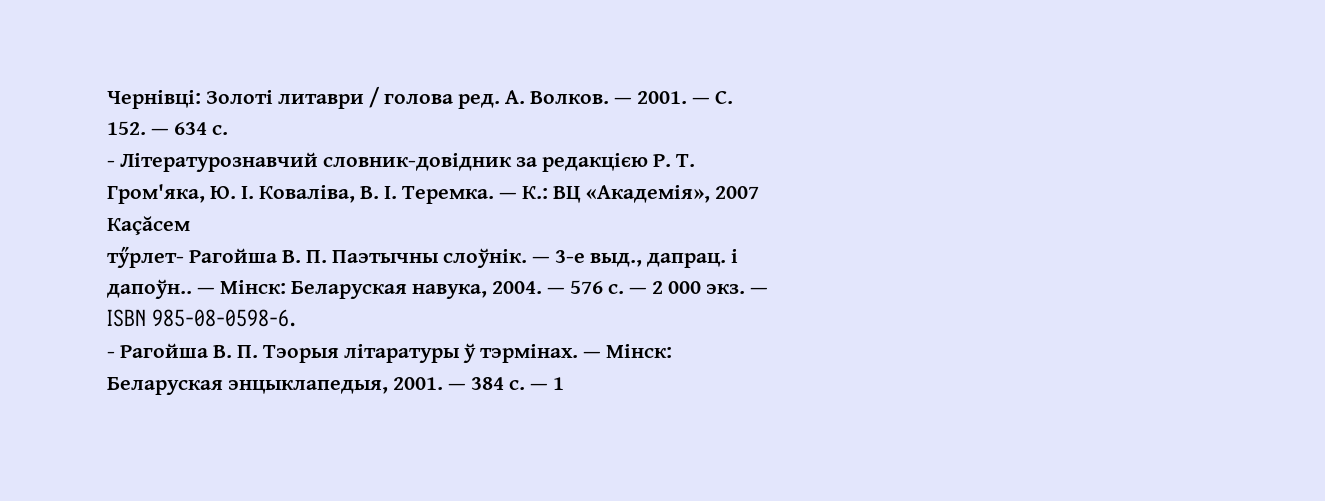Чернівці: Золоті литаври / голова ред. А. Волков. — 2001. — С. 152. — 634 с.
- Літературознавчий словник-довідник за редакцією Р. Т. Гром'яка, Ю. І. Коваліва, В. І. Теремка. — К.: ВЦ «Академія», 2007
Каçăсем
тӳрлет- Рагойша В. П. Паэтычны слоўнік. — 3-е выд., дапрац. і дапоўн.. — Мінск: Беларуская навука, 2004. — 576 с. — 2 000 экз. — ISBN 985-08-0598-6.
- Рагойша В. П. Тэорыя літаратуры ў тэрмінах. — Мінск: Беларуская энцыклапедыя, 2001. — 384 с. — 1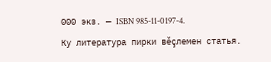000 экз. — ISBN 985-11-0197-4.
Ку литература пирки вĕçлемен статья.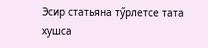Эсир статьяна тӳрлетсе тата хушса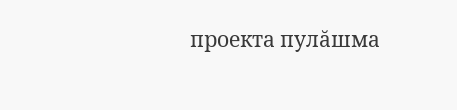проекта пулăшма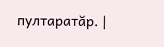пултаратăр. |